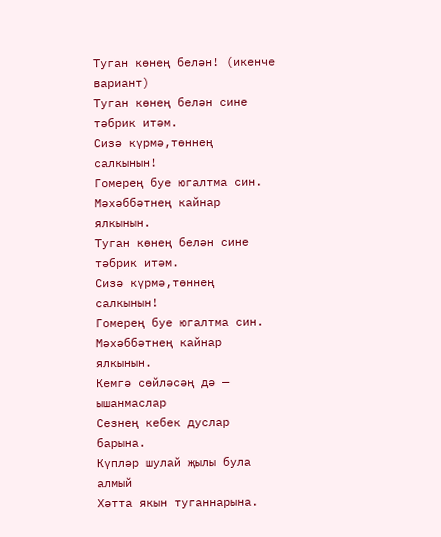Туган көнең белән! (икенче вариант)
Туган көнең белән сине тәбрик итәм.
Сизә күрмә,төннең салкынын!
Гомерең буе югалтма син.
Мәхәббәтнең кайнар ялкынын.
Туган көнең белән сине тәбрик итәм.
Сизә күрмә,төннең салкынын!
Гомерең буе югалтма син.
Мәхәббәтнең кайнар ялкынын.
Кемгә сөйләсәң дә — ышанмаслар
Сезнең кебек дуслар барына.
Күпләр шулай җылы була алмый
Хәтта якын туганнарына.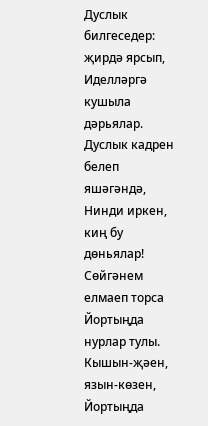Дуслык билгеседер: җирдә ярсып,
Иделләргә кушыла дәрьялар.
Дуслык кадрен белеп яшәгәндә,
Нинди иркен, киң бу дөньялар!
Сөйгәнем елмаеп торса
Йортыңда нурлар тулы.
Кышын-җәен, язын-көзен,
Йортыңда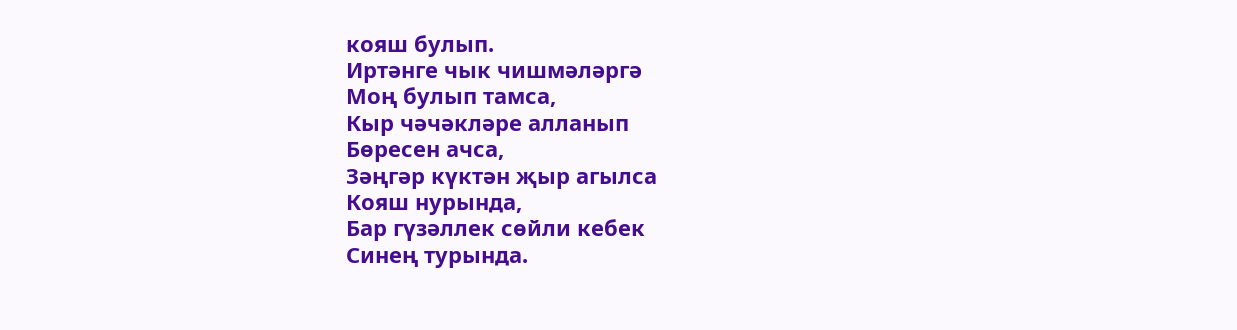кояш булып.
Иртәнге чык чишмәләргә
Моң булып тамса,
Кыр чәчәкләре алланып
Бөресен ачса,
Зәңгәр күктән җыр агылса
Кояш нурында,
Бар гүзәллек сөйли кебек
Синең турында.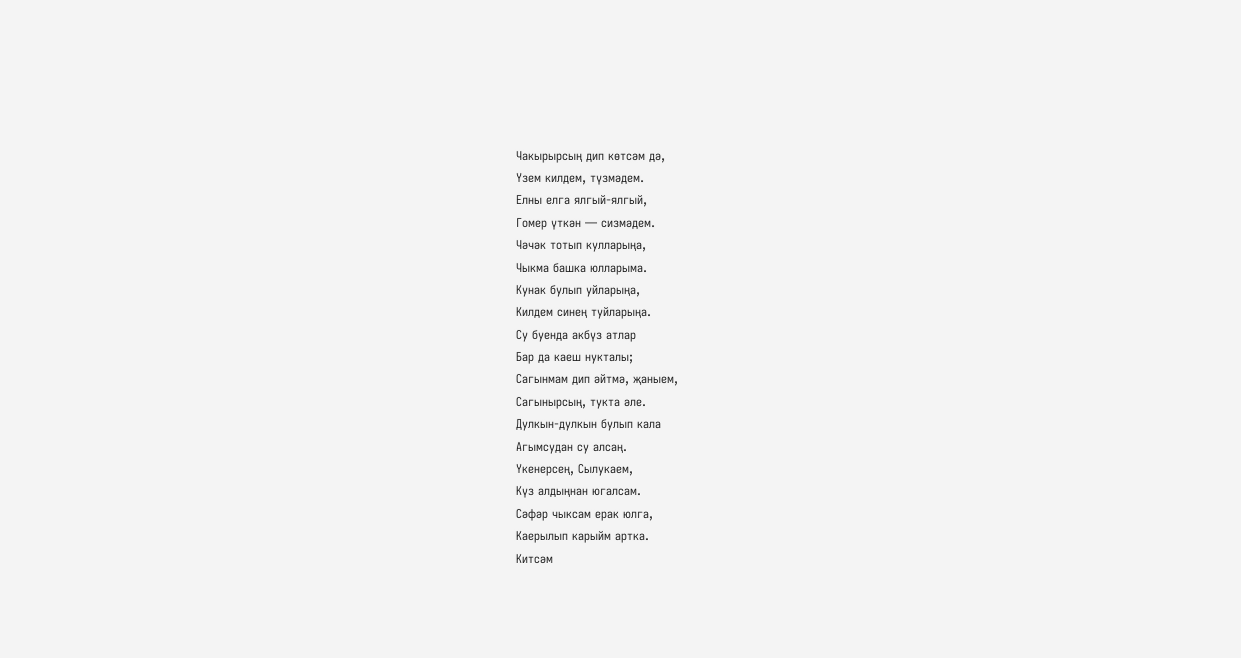Чакырырсың дип көтсәм дә,
Үзем килдем, түзмәдем.
Елны елга ялгый-ялгый,
Гомер үткән — сизмәдем.
Чәчәк тотып кулларыңа,
Чыкма башка юлларыма.
Кунак булып уйларыңа,
Килдем синең туйларыңа.
Су буенда акбүз атлар
Бар да каеш нукталы;
Сагынмам дип әйтмә, җаныем,
Сагынырсың, тукта әле.
Дулкын-дулкын булып кала
Агымсудан су алсаң.
Үкенерсең, Сылукаем,
Күз алдыңнан югалсам.
Сәфәр чыксам ерак юлга,
Каерылып карыйм артка.
Китсәм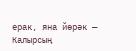ерак, яна йөрәк —
Калырсың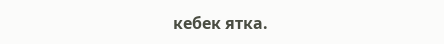кебек ятка.